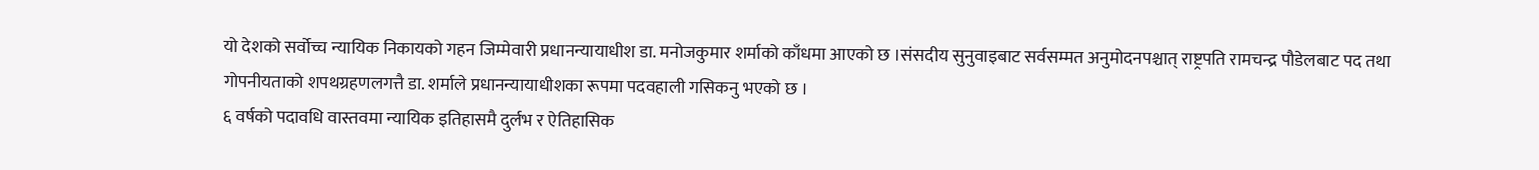यो देशको सर्वोच्च न्यायिक निकायको गहन जिम्मेवारी प्रधानन्यायाधीश डा. मनोजकुमार शर्माको काँधमा आएको छ ।संसदीय सुनुवाइबाट सर्वसम्मत अनुमोदनपश्चात् राष्ट्रपति रामचन्द्र पौडेलबाट पद तथा गोपनीयताको शपथग्रहणलगत्तै डा. शर्माले प्रधानन्यायाधीशका रूपमा पदवहाली गसिकनु भएको छ ।
६ वर्षको पदावधि वास्तवमा न्यायिक इतिहासमै दुर्लभ र ऐतिहासिक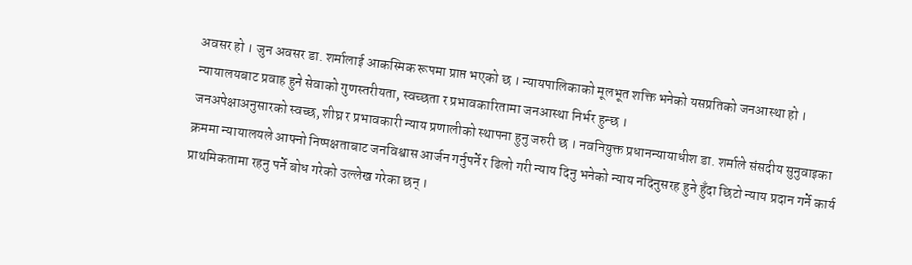अवसर हो । जुन अवसर डा. शर्मालाई आकस्मिक रूपमा प्राप्त भएको छ । न्यायपालिकाको मूलभूत शक्ति भनेको यसप्रतिको जनआस्था हो । न्यायालयबाट प्रवाह हुने सेवाको गुणस्तरीयता, स्वच्छता र प्रभावकारितामा जनआस्था निर्भर हुन्छ ।
जनअपेक्षाअनुसारको स्वच्छ, शीघ्र र प्रभावकारी न्याय प्रणालीको स्थापना हुनु जरुरी छ । नवनियुक्त प्रधानन्यायाधीश डा. शर्माले संसदीय सुनुवाइका क्रममा न्यायालयले आफ्नो निष्पक्षताबाट जनविश्वास आर्जन गर्नुपर्ने र ढिलो गरी न्याय दिनु भनेको न्याय नदिनुसरह हुने हुँदा छिटो न्याय प्रदान गर्ने कार्य प्राथमिकतामा रहनु पर्ने बोध गरेको उल्लेख गरेका छन् ।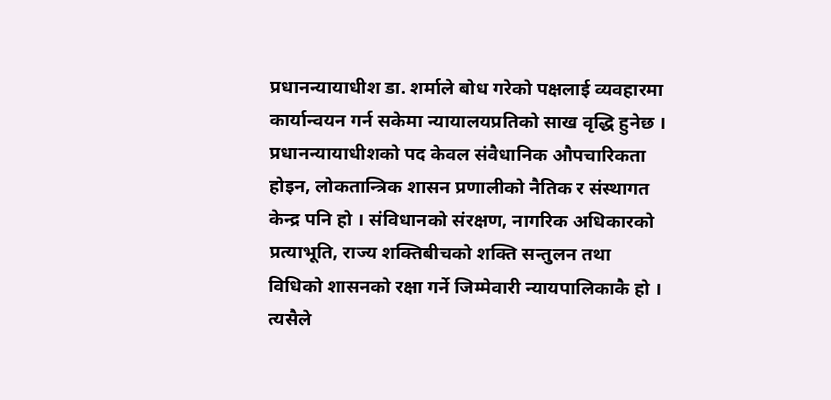प्रधानन्यायाधीश डा. शर्माले बोध गरेको पक्षलाई व्यवहारमा कार्यान्वयन गर्न सकेमा न्यायालयप्रतिको साख वृद्धि हुनेछ ।
प्रधानन्यायाधीशको पद केवल संवैधानिक औपचारिकता होइन, लोकतान्त्रिक शासन प्रणालीको नैतिक र संस्थागत केन्द्र पनि हो । संविधानको संरक्षण, नागरिक अधिकारको प्रत्याभूति, राज्य शक्तिबीचको शक्ति सन्तुलन तथा विधिको शासनको रक्षा गर्ने जिम्मेवारी न्यायपालिकाकै हो ।
त्यसैले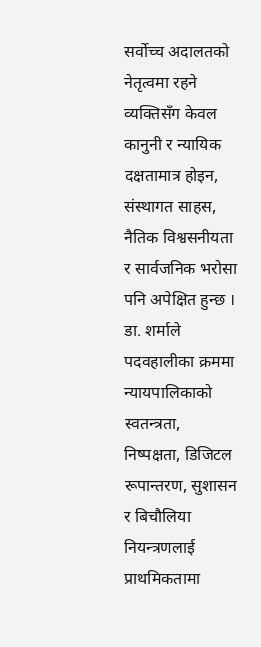सर्वोच्च अदालतको नेतृत्वमा रहने व्यक्तिसँग केवल कानुनी र न्यायिक दक्षतामात्र होइन, संस्थागत साहस, नैतिक विश्वसनीयता र सार्वजनिक भरोसा पनि अपेक्षित हुन्छ ।
डा. शर्माले पदवहालीका क्रममा न्यायपालिकाको स्वतन्त्रता, निष्पक्षता, डिजिटल रूपान्तरण, सुशासन र बिचौलिया नियन्त्रणलाई प्राथमिकतामा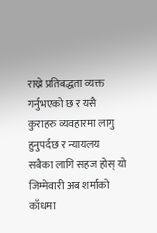राख्ने प्रतिबद्धता व्यक्त गर्नुभएको छ र यसै कुराहरु व्यवहारमा लागु हुनुपर्दछ र न्यायलय सबैका लागि सहज होस् यो जिम्मेवारी अब शर्माको काँधमा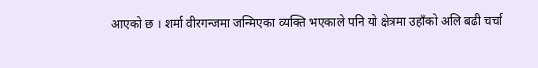आएको छ । शर्मा वीरगन्जमा जन्मिएका व्यक्ति भएकाले पनि यो क्षेत्रमा उहाँको अलि बढी चर्चा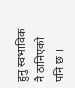हुनु स्वभाविक नै ठानिएको पनि छ ।